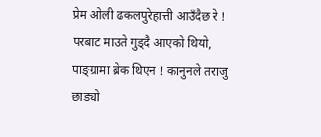प्रेम ओली ढकलपुरेहात्ती आउँदैछ रे !
परबाट माउते गुड्दै आएको थियो, पाङ्ग्रामा ब्रेक थिएन ! कानुनले तराजु छाड्यो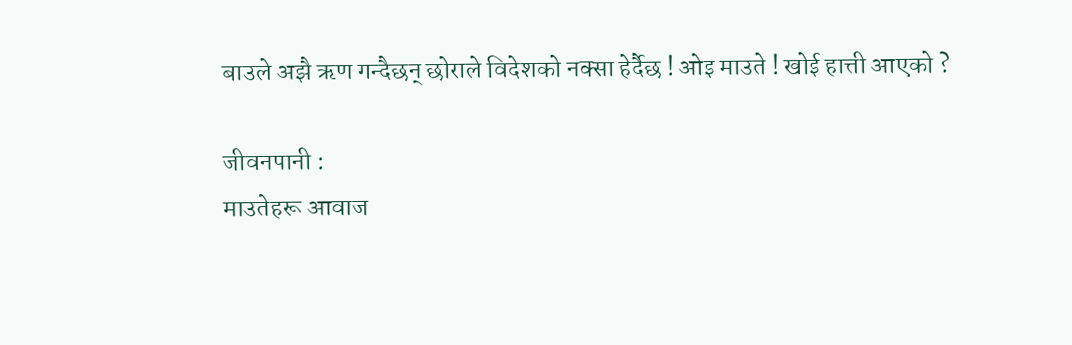बाउले अझै ऋण गन्दैछन् छोराले विदेशको नक्सा हेर्दैछ ! ओइ माउते ! खोई हात्ती आएको ?

जीवनपानी :
माउतेहरू आवाज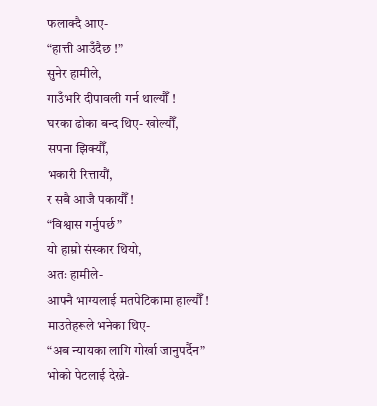फलाक्दै आए-
“हात्ती आउँदैछ !”
सुनेर हामीले,
गाउँभरि दीपावली गर्न थाल्यौँ !
घरका ढोका बन्द थिए- खोल्यौँ,
सपना झिक्यौँ,
भकारी रित्तायौं,
र सबै आजै पकायौँ !
“विश्वास गर्नुपर्छ”
यो हाम्रो संस्कार थियो,
अतः हामीले-
आफ्नै भाग्यलाई मतपेटिकामा हाल्यौँ !
माउतेहरूले भनेका थिए-
“अब न्यायका लागि गोर्खा जानुपर्दैन”
भोको पेटलाई देख्ने-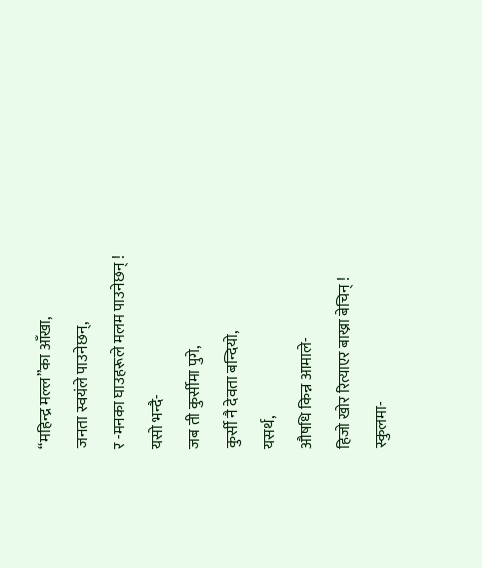“महिन्द्र मल्ल”का आँखा,
जनता स्वयंले पाउनेछन्,
र -मनका घाउहरूले मलम पाउनेछन् !
यसो भन्दै-
जब ती कुर्सीमा पुगे,
कुर्सी नै देवता बन्दियो,
यसर्थ,
औषधि किन्न आमाले-
हिजो खोर रित्याएर बाख्रा बेचिन् !
स्कुलमा-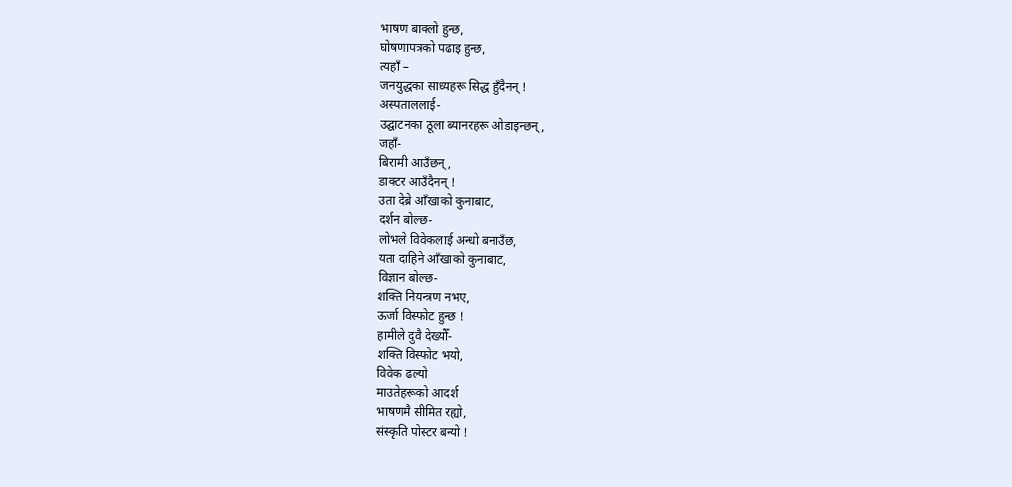भाषण बाक्लो हुन्छ,
घोषणापत्रको पढाइ हुन्छ,
त्यहाँ –
जनयुद्धका साध्यहरू सिद्ध हुँदैनन् !
अस्पताललाई-
उद्घाटनका ठूला ब्यानरहरू ओडाइन्छन्,
जहाँ-
बिरामी आउँछन्,
डाक्टर आउँदैनन् !
उता देब्रे आँखाको कुनाबाट,
दर्शन बोल्छ-
लोभले विवेकलाई अन्धो बनाउँछ,
यता दाहिने आँखाको कुनाबाट,
विज्ञान बोल्छ-
शक्ति नियन्त्रण नभए,
ऊर्जा विस्फोट हुन्छ !
हामीले दुवै देख्यौँ-
शक्ति विस्फोट भयो,
विवेक ढल्यो
माउतेहरूको आदर्श
भाषणमै सीमित रह्यो,
संस्कृति पोस्टर बन्यो !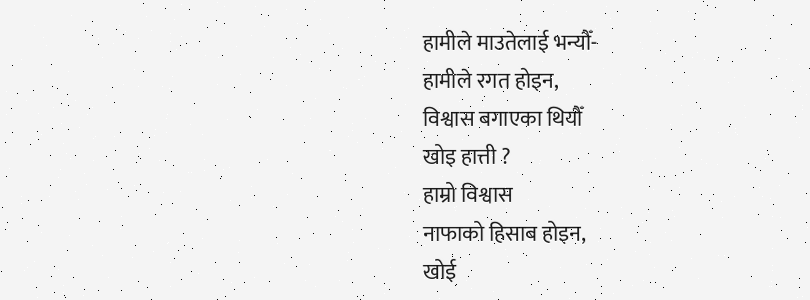हामीले माउतेलाई भन्यौँ-
हामीले रगत होइन,
विश्वास बगाएका थियौँ
खोइ हात्ती ?
हाम्रो विश्वास
नाफाको हिसाब होइन,
खोई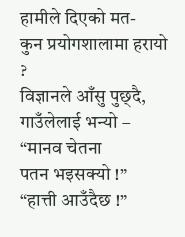हामीले दिएको मत-
कुन प्रयोगशालामा हरायो ?
विज्ञानले आँसु पुछ्दै,
गाउँलेलाई भन्यो –
“मानव चेतना
पतन भइसक्यो !”
“हात्ती आउँदैछ !”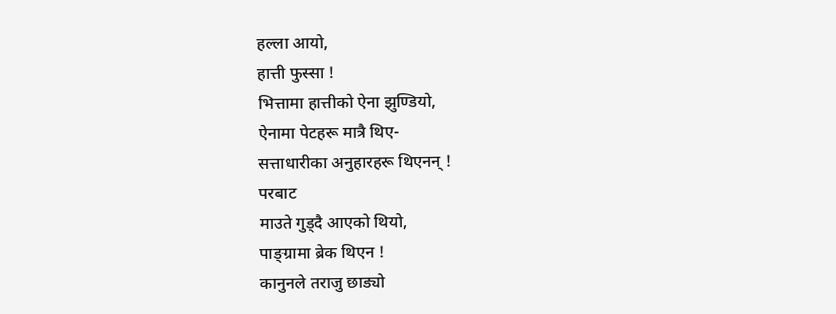हल्ला आयो,
हात्ती फुस्सा !
भित्तामा हात्तीको ऐना झुण्डियो,
ऐनामा पेटहरू मात्रै थिए-
सत्ताधारीका अनुहारहरू थिएनन् !
परबाट
माउते गुड्दै आएको थियो,
पाङ्ग्रामा ब्रेक थिएन !
कानुनले तराजु छाड्यो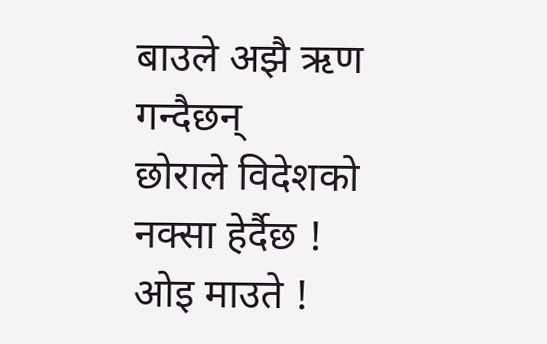बाउले अझै ऋण गन्दैछन्
छोराले विदेशको नक्सा हेर्दैछ !
ओइ माउते !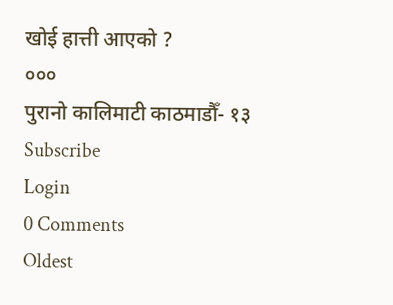खोई हात्ती आएको ?
०००
पुरानो कालिमाटी काठमाडौँ- १३
Subscribe
Login
0 Comments
Oldest